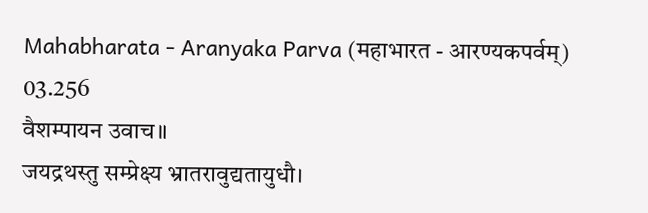Mahabharata - Aranyaka Parva (महाभारत - आरण्यकपर्वम्)
03.256
वैशम्पायन उवाच॥
जयद्रथस्तु सम्प्रेक्ष्य भ्रातरावुद्यतायुधौ।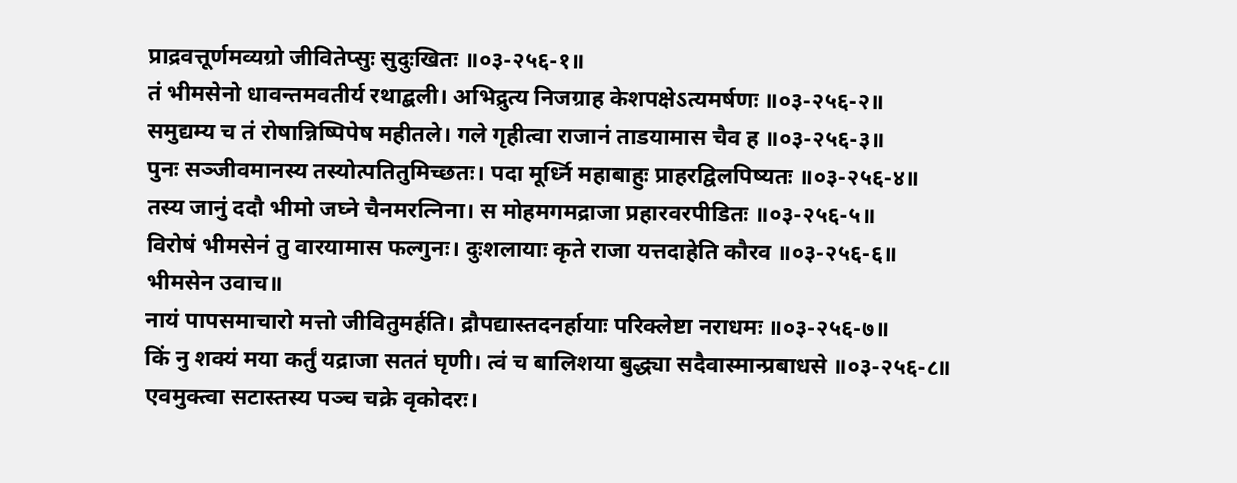प्राद्रवत्तूर्णमव्यग्रो जीवितेप्सुः सुदुःखितः ॥०३-२५६-१॥
तं भीमसेनो धावन्तमवतीर्य रथाद्बली। अभिद्रुत्य निजग्राह केशपक्षेऽत्यमर्षणः ॥०३-२५६-२॥
समुद्यम्य च तं रोषान्निष्पिपेष महीतले। गले गृहीत्वा राजानं ताडयामास चैव ह ॥०३-२५६-३॥
पुनः सञ्जीवमानस्य तस्योत्पतितुमिच्छतः। पदा मूर्ध्नि महाबाहुः प्राहरद्विलपिष्यतः ॥०३-२५६-४॥
तस्य जानुं ददौ भीमो जघ्ने चैनमरत्निना। स मोहमगमद्राजा प्रहारवरपीडितः ॥०३-२५६-५॥
विरोषं भीमसेनं तु वारयामास फल्गुनः। दुःशलायाः कृते राजा यत्तदाहेति कौरव ॥०३-२५६-६॥
भीमसेन उवाच॥
नायं पापसमाचारो मत्तो जीवितुमर्हति। द्रौपद्यास्तदनर्हायाः परिक्लेष्टा नराधमः ॥०३-२५६-७॥
किं नु शक्यं मया कर्तुं यद्राजा सततं घृणी। त्वं च बालिशया बुद्ध्या सदैवास्मान्प्रबाधसे ॥०३-२५६-८॥
एवमुक्त्वा सटास्तस्य पञ्च चक्रे वृकोदरः।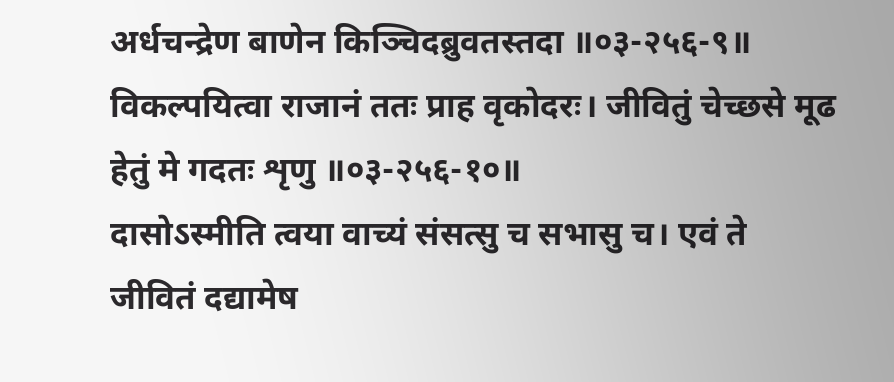अर्धचन्द्रेण बाणेन किञ्चिदब्रुवतस्तदा ॥०३-२५६-९॥
विकल्पयित्वा राजानं ततः प्राह वृकोदरः। जीवितुं चेच्छसे मूढ हेतुं मे गदतः शृणु ॥०३-२५६-१०॥
दासोऽस्मीति त्वया वाच्यं संसत्सु च सभासु च। एवं ते जीवितं दद्यामेष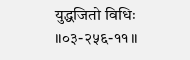युद्धजितो विधिः ॥०३-२५६-११॥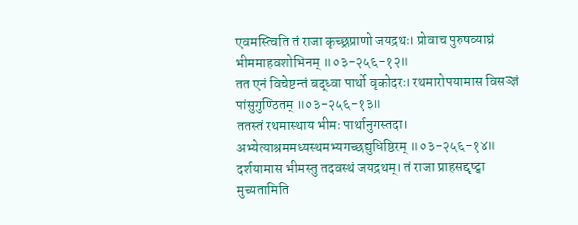एवमस्त्विति तं राजा कृच्छ्रप्राणो जयद्रथः। प्रोवाच पुरुषव्याघ्रं भीममाहवशोभिनम् ॥०३-२५६-१२॥
तत एनं विचेष्टन्तं बद्ध्वा पार्थो वृकोदरः। रथमारोपयामास विसञ्ज्ञं पांसुगुण्ठितम् ॥०३-२५६-१३॥
ततस्तं रथमास्थाय भीमः पार्थानुगस्तदा। अभ्येत्याश्रममध्यस्थमभ्यगच्छद्युधिष्ठिरम् ॥०३-२५६-१४॥
दर्शयामास भीमस्तु तदवस्थं जयद्रथम्। तं राजा प्राहसद्दृष्ट्वा मुच्यतामिति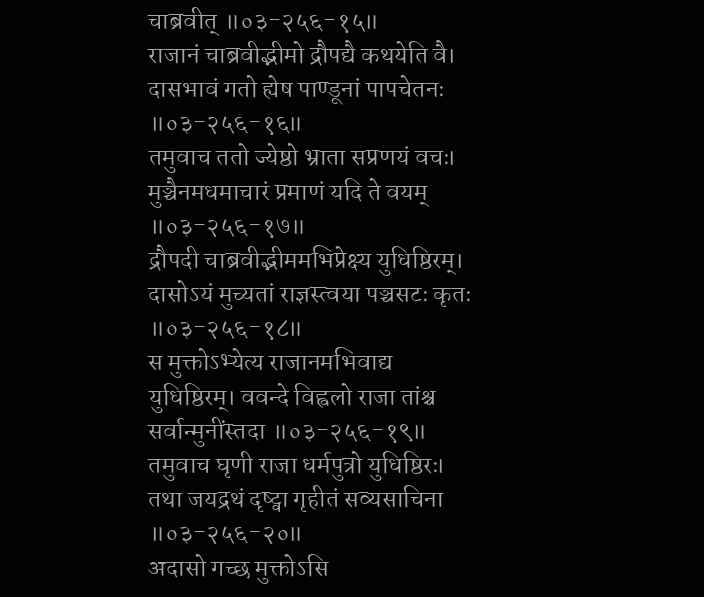चाब्रवीत् ॥०३-२५६-१५॥
राजानं चाब्रवीद्भीमो द्रौपद्यै कथयेति वै। दासभावं गतो ह्येष पाण्डूनां पापचेतनः ॥०३-२५६-१६॥
तमुवाच ततो ज्येष्ठो भ्राता सप्रणयं वचः। मुञ्चैनमधमाचारं प्रमाणं यदि ते वयम् ॥०३-२५६-१७॥
द्रौपदी चाब्रवीद्भीममभिप्रेक्ष्य युधिष्ठिरम्। दासोऽयं मुच्यतां राज्ञस्त्वया पञ्चसटः कृतः ॥०३-२५६-१८॥
स मुक्तोऽभ्येत्य राजानमभिवाद्य युधिष्ठिरम्। ववन्दे विह्वलो राजा तांश्च सर्वान्मुनींस्तदा ॥०३-२५६-१९॥
तमुवाच घृणी राजा धर्मपुत्रो युधिष्ठिरः। तथा जयद्रथं दृष्ट्वा गृहीतं सव्यसाचिना ॥०३-२५६-२०॥
अदासो गच्छ मुक्तोऽसि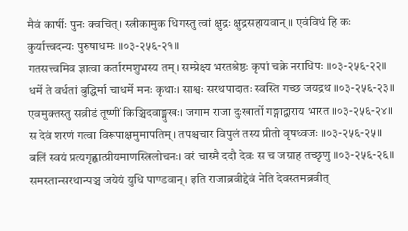मैवं कार्षीः पुनः क्वचित्। स्त्रीकामुक धिगस्तु त्वां क्षुद्रः क्षुद्रसहायवान् ॥ एवंविधं हि कः कुर्यात्त्वदन्यः पुरुषाधमः ॥०३-२५६-२१॥
गतसत्त्वमिव ज्ञात्वा कर्तारमशुभस्य तम्। सम्प्रेक्ष्य भरतश्रेष्ठः कृपां चक्रे नराधिपः ॥०३-२५६-२२॥
धर्मे ते वर्धतां बुद्धिर्मा चाधर्मे मनः कृथाः। साश्वः सरथपादातः स्वस्ति गच्छ जयद्रथ ॥०३-२५६-२३॥
एवमुक्तस्तु सव्रीडं तूष्णीं किञ्चिदवाङ्मुखः। जगाम राजा दुःखार्तो गङ्गाद्वाराय भारत ॥०३-२५६-२४॥
स देवं शरणं गत्वा विरूपाक्षमुमापतिम्। तपश्चचार विपुलं तस्य प्रीतो वृषध्वजः ॥०३-२५६-२५॥
बलिं स्वयं प्रत्यगृह्णात्प्रीयमाणस्त्रिलोचनः। वरं चास्मै ददौ देवः स च जग्राह तच्छृणु ॥०३-२५६-२६॥
समस्तान्सरथान्पञ्च जयेयं युधि पाण्डवान्। इति राजाब्रवीद्देवं नेति देवस्तमब्रवीत्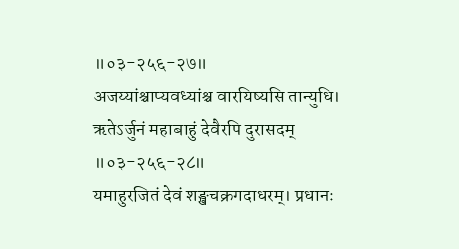॥०३-२५६-२७॥
अजय्यांश्चाप्यवध्यांश्च वारयिष्यसि तान्युधि। ऋतेऽर्जुनं महाबाहुं देवैरपि दुरासदम् ॥०३-२५६-२८॥
यमाहुरजितं देवं शङ्खचक्रगदाधरम्। प्रधानः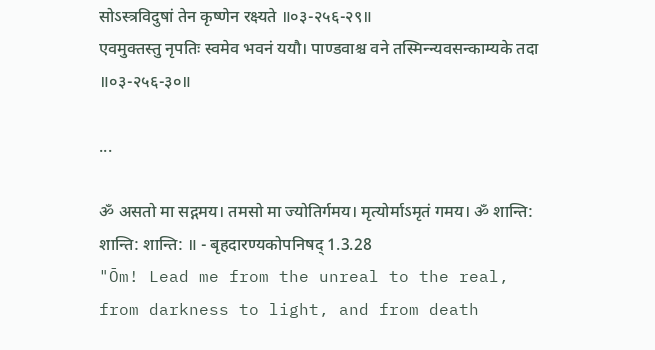सोऽस्त्रविदुषां तेन कृष्णेन रक्ष्यते ॥०३-२५६-२९॥
एवमुक्तस्तु नृपतिः स्वमेव भवनं ययौ। पाण्डवाश्च वने तस्मिन्न्यवसन्काम्यके तदा ॥०३-२५६-३०॥

...

ॐ असतो मा सद्गमय। तमसो मा ज्योतिर्गमय। मृत्योर्माऽमृतं गमय। ॐ शान्ति: शान्ति: शान्ति: ॥ - बृहदारण्यकोपनिषद् 1.3.28
"Ōm! Lead me from the unreal to the real, from darkness to light, and from death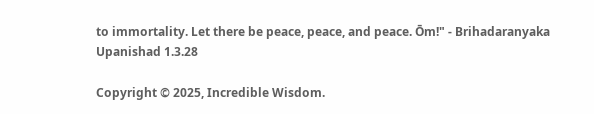to immortality. Let there be peace, peace, and peace. Ōm!" - Brihadaranyaka Upanishad 1.3.28

Copyright © 2025, Incredible Wisdom.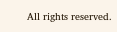All rights reserved.